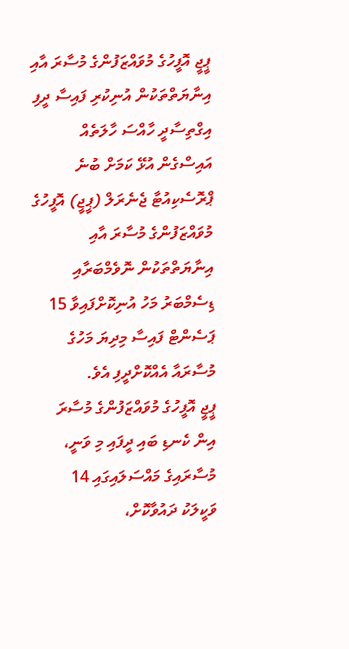ޕީޖީ އޮފީހުގެ މުވައްޒަފުންގެ މުސާރަ އާއި އިނާޔަތްތަކުން އުނިކުރި ފައިސާ ދީފި
އިގްތިސާދީ ހާއްސަ ހާލަތެއް އައިސްގެން އުޅޭ ކަމަށް ބުނެ ޕްރޮސެކިއުޓާ ޖެނެރަލް (ޕީޖީ) އޮފީހުގެ މުވައްޒަފުންގެ މުސާރަ އާއި އިނާޔަތްތަކުން ނޮވެމްބަރާއި ޑިސެމްބަރު މަހު އުނިކޮށްފައިވާ 15 ޕަސެންޓް ފައިސާ މިދިޔަ މަހުގެ މުސާރައާ އެއްކޮށްދީފި އެވެ.
ޕީޖީ އޮފީހުގެ މުވައްޒަފުންގެ މުސާރަ އިން ކެނޑި ބައި ދީފައި މި ވަނީ، މުސާރައިގެ މައްސަލައިގައި 14 ވަކީލަކު ދައުވާކޮށް،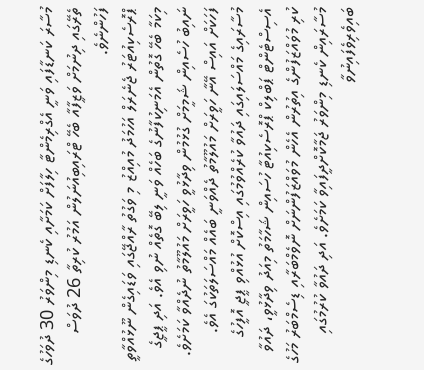މުސާރަ ކަނޑާފައި ވަނީ އެގްރިމެންޓާ ހިލާފަށް ކަމަށާއި ކެނޑި މިންވަރު 30 ދުވަހުގެ ތެރޭގައި ދިނުމަށް ވަޒީފާއާ ބެހޭ ޓްރައިބިއުނަލުން އަމުރު ކުރިތާ 26 ދުވަސް ފަހުންނެވެ.
ޕްރޮސެކިއުޓަރު ޖެނެރަލް އަހުމަދު މުއިއްޒު މި ވަގުތު ރާއްޖޭގައި ވަޑައިގެން ނޫޅުއްވާތީ މިކަމާ ބެހޭ ގޮތުން އެމަނިކުފާނުގެ ބަހެއް ވަނީ ލިބޭ ގޮތެއް ނުވި އެވެ. އަދި ޕީޖީގެ ނައިބު ހުސެއިން ޝަމީމަށް ގުޅުމުން ވިދާޅުވީ ހަވީރަށް މައުލޫމާތު ނުދެއްވާ ކަމަށެވެ. ފަހަކަށް އައިސް އޭނާ ހަވީރަށް މައުލޫމާތު ދެއްވަނީ ބައެއް މައްސަލަތަކުގަ އެވެ.
މުސާރައިގެ މައްސަލައިގައި ދައުވާ ކުރެއްވުމުގައި އިސްކޮށް އުޅުއްވި ޕީޖީ އޮފީހުގެ އެސިސްޓެންޓް ޕަބްލިކް ޕްރޮސެކިއުޓާ ހުސައިން ޝަހާމަތު މިއަދު ވިދާޅުވީ، ދައުވާ ކުރި މުވައްޒަފުންގެ އިތުރުން އެހެން މުވައްޒަފުންނަށް ނޮވެމްބަރާއި ޑިސެމްބަރު މަހުގެ މުސާރައިން ކެނޑި މިންވަރު ޖަމާކޮށްދީފައިވާ ކަމަށެވެ. އަދި ދައުވާ ކުރުމުގައި ބައިވެރިވެފައިނުވާ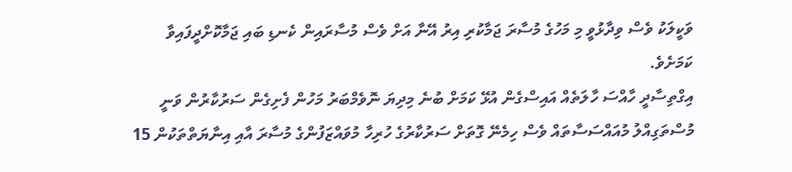ވަކީލަކު ވެސް ވިދާޅުވީ މި މަހުގެ މުސާރަ ޖަމާކުރި އިރު އޭނާ އަށް ވެސް މުސާރައިން ކެނޑި ބައި ޖަމާކޮށްދީފައިވާ ކަމަށެވެ.
އިގްތިސާދީ ހާއްސަ ހާލަތެއް އައިސްގެން އުޅޭ ކަމަށް ބުނެ މިދިޔަ ނޮވެމްބަރު މަހުން ފެށިގެން ސަރުކާރުން ވަނީ މުސްތަގިއްލު މުއައްސަސާތައް ވެސް ހިމެނޭ ގޮތަށް ސަރުކާރުގެ ހުރިހާ މުވައްޒަފުންގެ މުސާރަ އާއި އިނާޔަތްތަކުން 15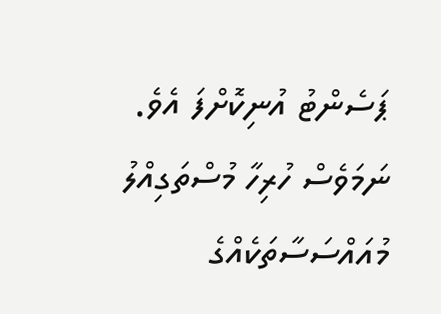ޕަސެންޓު އުނިކޮށްފަ އެވެ. ނަމަވެސް ހުރިހާ މުސްތަގިއްލު މުއައްސަސާތަކެއްގެ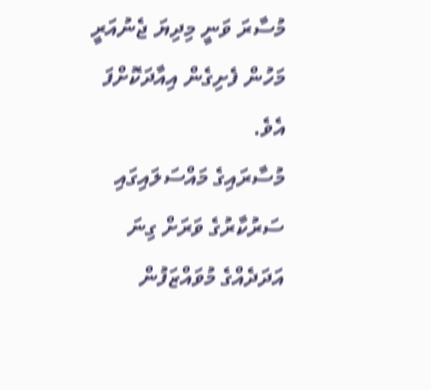މުސާރަ ވަނީ މިދިޔަ ޖެނުއަރީ މަހުން ފެށިގެން އިއާދަކޮށްފަ އެވެ.
މުސާރައިގެ މައްސަލައިގައި ސަރުކާރުގެ ވަރަށް ގިނަ އަދަދެއްގެ މުވައްޒަފުން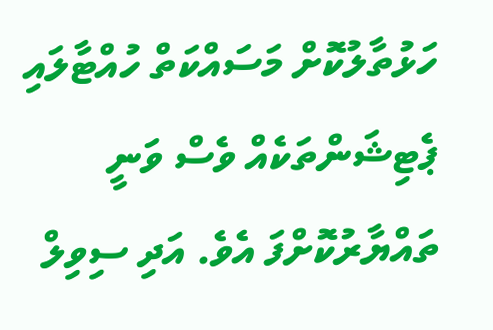ހަޅުތާލުކޮށް މަސައްކަތް ހުއްޓާލައި ޕެޓިޝަންތަކެއް ވެސް ވަނީ ތައްޔާރުކޮށްފަ އެވެ. އަދި ސިވިލް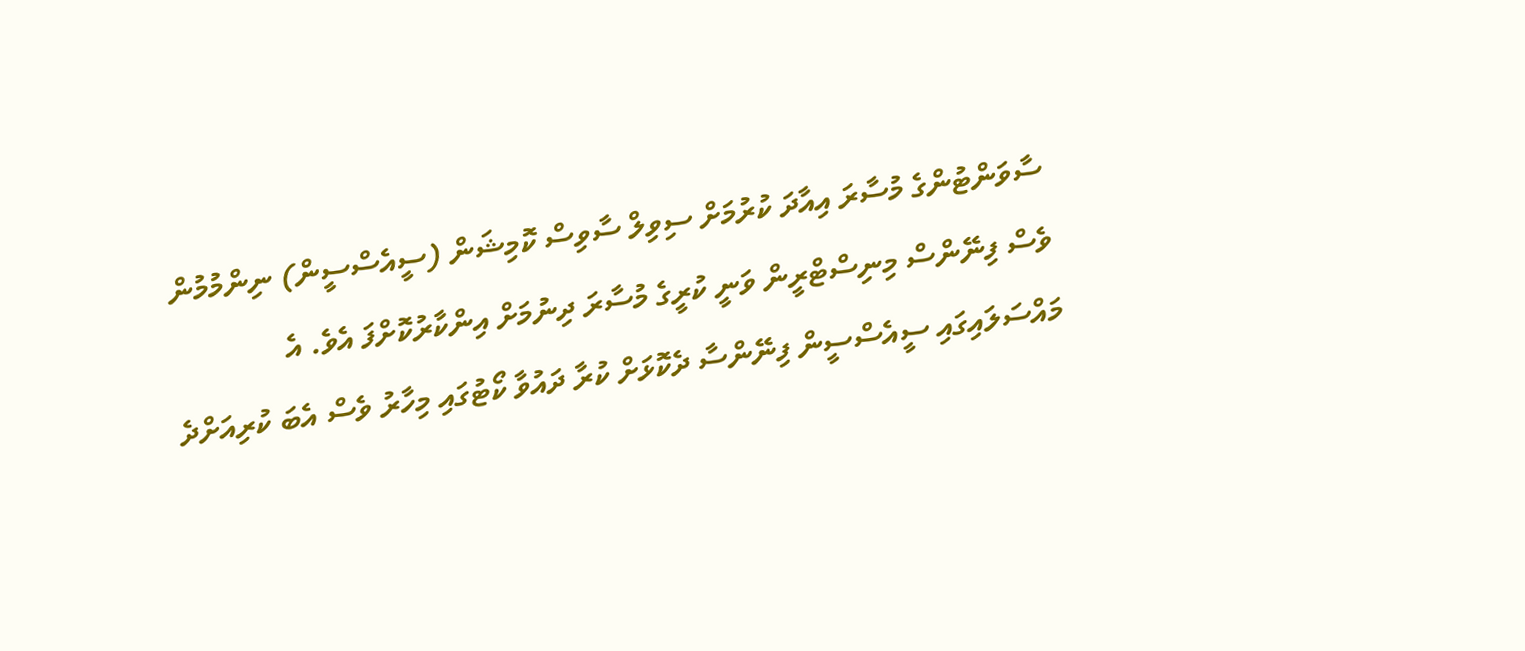ސާވަންޓުންގެ މުސާރަ އިއާދަ ކުރުމަށް ސިވިލް ސާވިސް ކޮމިޝަން (ސީއެސްސީން) ނިންމުމުން ވެސް ފިނޭންސް މިނިސްޓްރީން ވަނީ ކުރީގެ މުސާރަ ދިނުމަށް އިންކާރުކޮށްފަ އެވެ. އެ މައްސަލައިގައި ސީއެސްސީން ފިނޭންސާ ދެކޮޅަށް ކުރާ ދައުވާ ކޯޓުގައި މިހާރު ވެސް އެބަ ކުރިއަށްދެ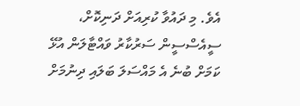އެވެ. މި ދައުވާ ކުރިއަށް ދަނިކޮށް، ސީއެސްސީން ސަރުކާރު ވައްޓާލަން އުޅޭ ކަމަށް ބުނެ އެ މައްސަލަ ބަލައި ދިނުމަށް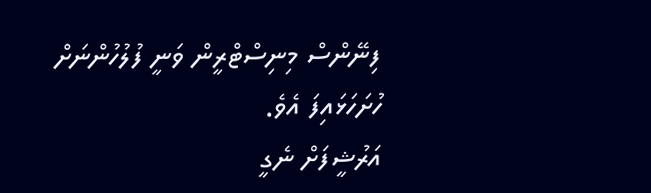ފިނޭންސް މިނިސްޓްރީން ވަނީ ފުލުހުންނަށް ހުށަހަޅައިފަ އެވެ.
އަރުޝީފަށް ނެގީ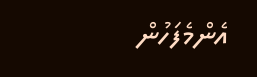އެންމެފަހުން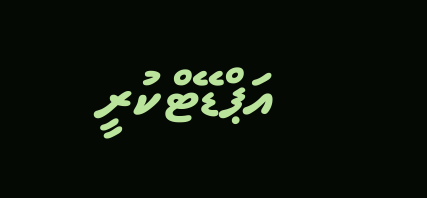އަޕްޑޭޓްކުރީ